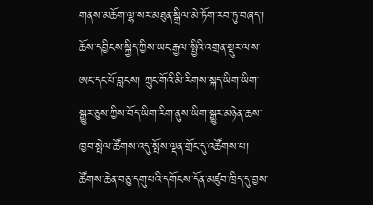གནས་མཆོག་ལྷ་སར་མཐུན་སྒྲིལ་མེ་ཏོག་རབ་ཏུ་བཞད་། ཆོས་དབྱིངས་སྐྱིད་ཀྱིས་ཡང་རྒྱལ་སྤྱིའི་འགྲན་སྡུར་ལས་ཨང་དང་པོ་བླངས། ཀྲུང་གོའི་མི་རིགས་སྐད་ཡིག་ཡིག་སྒྱུར་ཅུས་ཀྱིས་བོད་ཡིག་རིག་ནུས་ཡིག་སྒྱུར་མཉེན་ཆས་ཁྱབ་སྤེལ་ཚོགས་འདུ་སྤོས་ལྡན་གྲོང་དུ་འཚོགས་པ། ཚོགས་ཆེན་བཅུ་དགུ་པའི་དགོངས་དོན་མཛུབ་ཁྲིད་དུ་བྱས་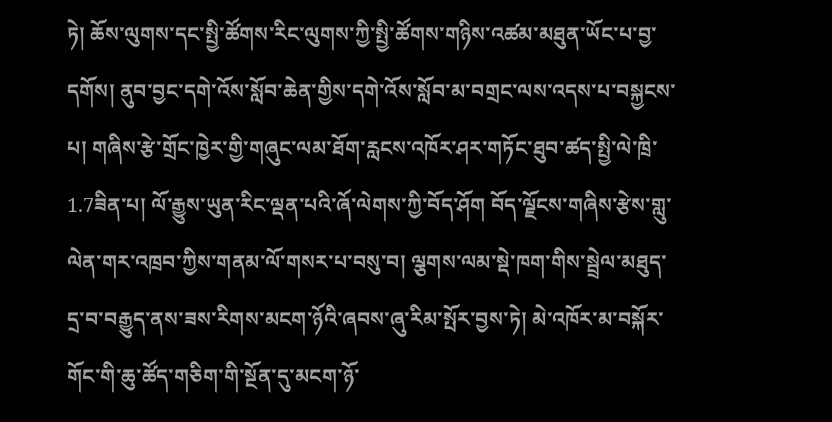ཏེ། ཆོས་ལུགས་དང་སྤྱི་ཚོགས་རིང་ལུགས་ཀྱི་སྤྱི་ཚོགས་གཉིས་འཚམ་མཐུན་ཡོང་པ་བྱ་དགོས། ནུབ་བྱང་དགེ་འོས་སློབ་ཆེན་གྱིས་དགེ་འོས་སློབ་མ་བགྲང་ལས་འདས་པ་བསྐྱངས་པ། གཞིས་རྩེ་གྲོང་ཁྱེར་གྱི་གཞུང་ལམ་ཐོག་རླངས་འཁོར་ཤར་གཏོང་ཐུབ་ཚད་སྤྱི་ལེ་ཁྲི་1.7ཟིན་པ། ལོ་རྒྱུས་ཡུན་རིང་ལྡན་པའི་ཞོ་ལེགས་ཀྱི་བོད་ཤོག བོད་ལྗོངས་གཞིས་རྩེས་གླུ་ལེན་གར་འཁྲབ་ཀྱིས་གནམ་ལོ་གསར་པ་བསུ་བ། ལྕགས་ལམ་སྡེ་ཁག་གིས་སྦྲེལ་མཐུད་དྲ་བ་བརྒྱུད་ནས་ཟས་རིགས་མངག་ཉོའི་ཞབས་ཞུ་རིམ་སྤོར་བྱས་ཏེ། མེ་འཁོར་མ་བསྐོར་གོང་གི་ཆུ་ཚོད་གཅིག་གི་སྔོན་དུ་མངག་ཉོ་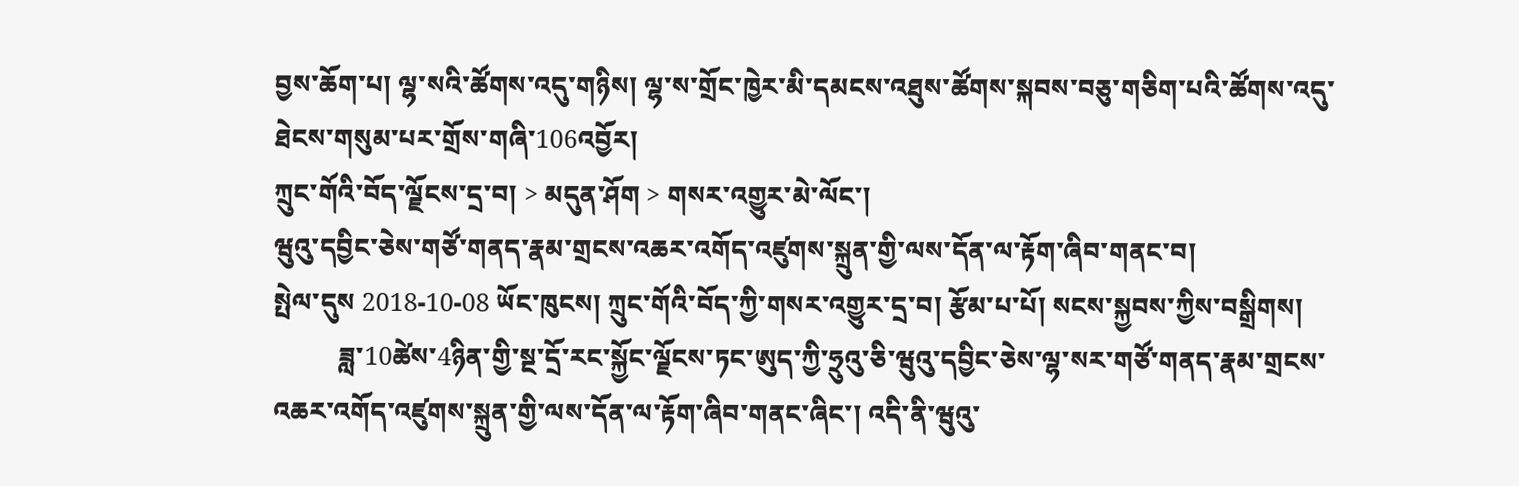བྱས་ཆོག་པ། ལྷ་སའི་ཚོགས་འདུ་གཉིས། ལྷ་ས་གྲོང་ཁྱེར་མི་དམངས་འཐུས་ཚོགས་སྐབས་བཅུ་གཅིག་པའི་ཚོགས་འདུ་ཐེངས་གསུམ་པར་གྲོས་གཞི་106འབྱོར།
ཀྲུང་གོའི་བོད་ལྗོངས་དྲ་བ། > མདུན་ཤོག > གསར་འགྱུར་མེ་ལོང་།
ཝུའུ་དབྱིང་ཅེས་གཙོ་གནད་རྣམ་གྲངས་འཆར་འགོད་འཛུགས་སྐྲུན་གྱི་ལས་དོན་ལ་རྟོག་ཞིབ་གནང་བ།
སྤེལ་དུས 2018-10-08 ཡོང་ཁུངས། ཀྲུང་གོའི་བོད་ཀྱི་གསར་འགྱུར་དྲ་བ། རྩོམ་པ་པོ། སངས་སྐྱབས་ཀྱིས་བསྒྲིགས།
          ཟླ་10ཚེས་4ཉིན་གྱི་སྔ་དྲོ་རང་སྐྱོང་ལྗོངས་ཏང་ཨུད་ཀྱི་ཧྲུའུ་ཅི་ཝུའུ་དབྱིང་ཅེས་ལྷ་སར་གཙོ་གནད་རྣམ་གྲངས་འཆར་འགོད་འཛུགས་སྐྲུན་གྱི་ལས་དོན་ལ་རྟོག་ཞིབ་གནང་ཞིང་། འདི་ནི་ཝུའུ་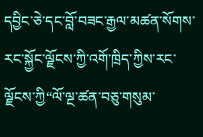དབྱིང་ཅེ་དང་བློ་བཟང་རྒྱལ་མཚན་སོགས་རང་སྐྱོང་ལྗོངས་ཀྱི་འགོ་ཁྲིད་ཀྱིས་རང་ལྗོངས་ཀྱི“ལོ་ལྔ་ཚན་བཅུ་གསུམ་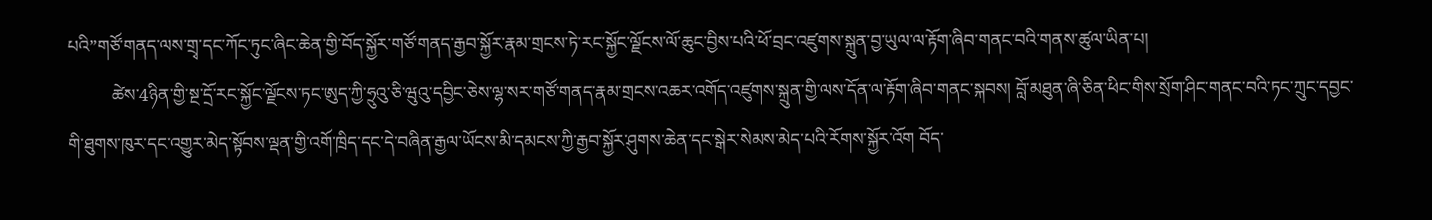པའི”གཙོ་གནད་ལས་གྲྭ་དང་ཀོང་ཏུང་ཞིང་ཆེན་གྱི་བོད་སྐྱོར་གཙོ་གནད་རྒྱབ་སྐྱོར་རྣམ་གྲངས་ཏེ་རང་སྐྱོང་ལྗོངས་ལོ་ཆུང་བྱིས་པའི་ཕོ་བྲང་འཛུགས་སྐྲུན་བྱ་ཡུལ་ལ་རྟོག་ཞིབ་གནང་བའི་གནས་ཚུལ་ཡིན་པ།
          ཚེས་4ཉིན་གྱི་སྔ་དྲོ་རང་སྐྱོང་ལྗོངས་ཏང་ཨུད་ཀྱི་ཧྲུའུ་ཅི་ཝུའུ་དབྱིང་ཅེས་ལྷ་སར་གཙོ་གནད་རྣམ་གྲངས་འཆར་འགོད་འཛུགས་སྐྲུན་གྱི་ལས་དོན་ལ་རྟོག་ཞིབ་གནང་སྐབས། བློ་མཐུན་ཞི་ཅིན་ཕིང་གིས་སྲོག་ཤིང་གནང་བའི་ཏང་ཀྲུང་དབྱང་གི་ཐུགས་ཁུར་དང་འགྱུར་མེད་སྟོབས་ལྡན་གྱི་འགོ་ཁྲིད་དང་དེ་བཞིན་རྒྱལ་ཡོངས་མི་དམངས་ཀྱི་རྒྱབ་སྐྱོར་ཤུགས་ཆེན་དང་སྒེར་སེམས་མེད་པའི་རོགས་སྐྱོར་འོག བོད་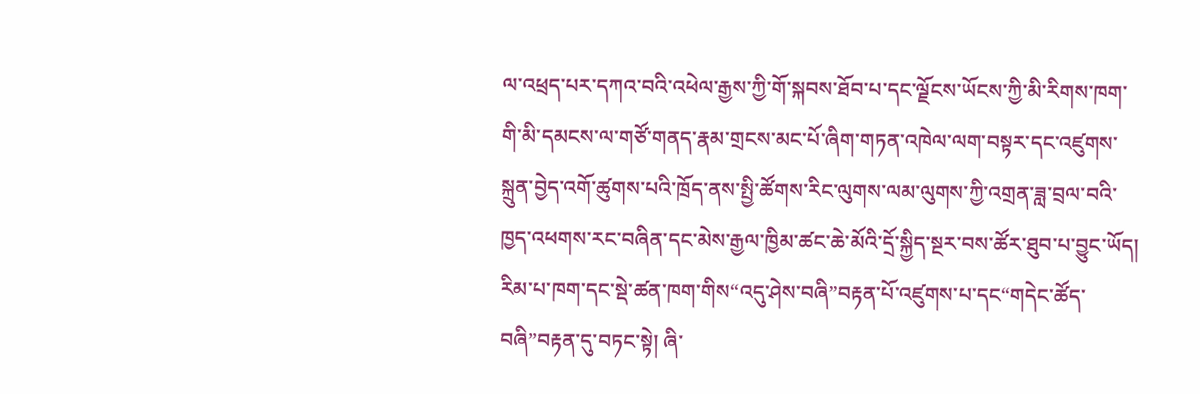ལ་འཕྲད་པར་དཀའ་བའི་འཕེལ་རྒྱས་ཀྱི་གོ་སྐབས་ཐོབ་པ་དང་ལྗོངས་ཡོངས་ཀྱི་མི་རིགས་ཁག་གི་མི་དམངས་ལ་གཙོ་གནད་རྣམ་གྲངས་མང་པོ་ཞིག་གཏན་འཁེལ་ལག་བསྟར་དང་འཛུགས་སྐྲུན་བྱེད་འགོ་ཚུགས་པའི་ཁྲོད་ནས་སྤྱི་ཚོགས་རིང་ལུགས་ལམ་ལུགས་ཀྱི་འགྲན་ཟླ་བྲལ་བའི་ཁྱད་འཕགས་རང་བཞིན་དང་མེས་རྒྱལ་ཁྱིམ་ཚང་ཆེ་མོའི་དྲོ་སྐྱིད་སྔར་བས་ཚོར་ཐུབ་པ་བྱུང་ཡོད། རིམ་པ་ཁག་དང་སྡེ་ཚན་ཁག་གིས“འདུ་ཤེས་བཞི”བརྟན་པོ་འཛུགས་པ་དང“གདེང་ཚོད་བཞི”བརྟན་དུ་བཏང་སྟེ། ཞི་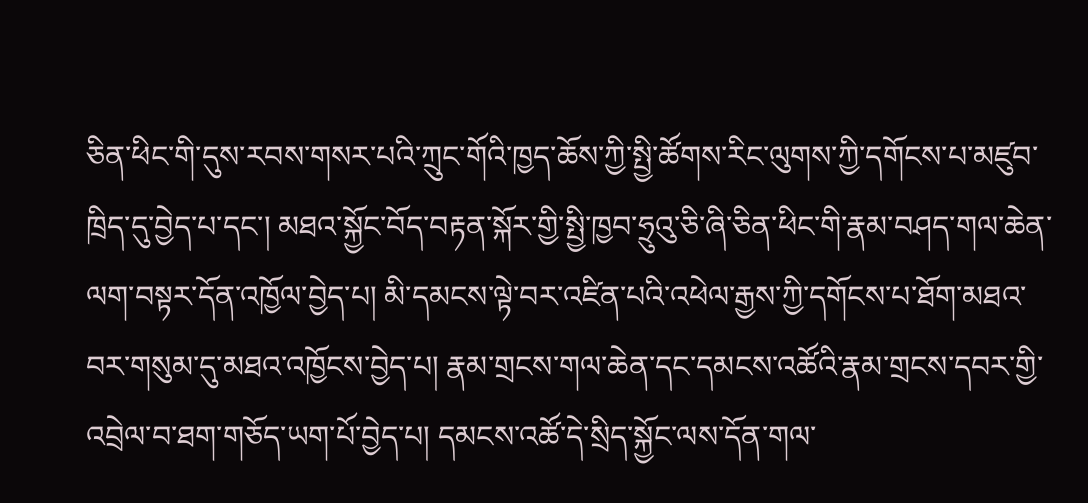ཅིན་ཕིང་གི་དུས་རབས་གསར་པའི་ཀྲུང་གོའི་ཁྱད་ཆོས་ཀྱི་སྤྱི་ཚོགས་རིང་ལུགས་ཀྱི་དགོངས་པ་མཛུབ་ཁྲིད་དུ་བྱེད་པ་དང་། མཐའ་སྐྱོང་བོད་བརྟན་སྐོར་གྱི་སྤྱི་ཁྱབ་ཧྲུའུ་ཅི་ཞི་ཅིན་ཕིང་གི་རྣམ་བཤད་གལ་ཆེན་ལག་བསྟར་དོན་འཁྱོལ་བྱེད་པ། མི་དམངས་ལྟེ་བར་འཛིན་པའི་འཕེལ་རྒྱས་ཀྱི་དགོངས་པ་ཐོག་མཐའ་བར་གསུམ་དུ་མཐའ་འཁྱོངས་བྱེད་པ། རྣམ་གྲངས་གལ་ཆེན་དང་དམངས་འཚོའི་རྣམ་གྲངས་དབར་གྱི་འབྲེལ་བ་ཐག་གཅོད་ཡག་པོ་བྱེད་པ། དམངས་འཚོ་དེ་སྲིད་སྐྱོང་ལས་དོན་གལ་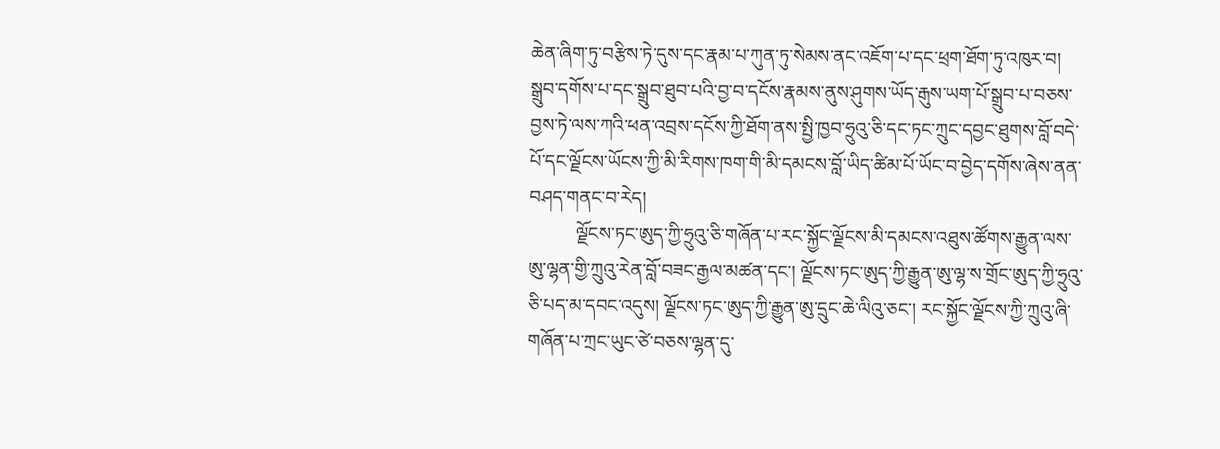ཆེན་ཞིག་ཏུ་བརྩིས་ཏེ་དུས་དང་རྣམ་པ་ཀུན་ཏུ་སེམས་ནང་འཇོག་པ་དང་ཕྲག་ཐོག་ཏུ་འཁུར་བ། སྒྲུབ་དགོས་པ་དང་སྒྲུབ་ཐུབ་པའི་བྱ་བ་དངོས་རྣམས་ནུས་ཤུགས་ཡོད་རྒུས་ཡག་པོ་སྒྲུབ་པ་བཅས་བྱས་ཏེ་ལས་ཀའི་ཕན་འབྲས་དངོས་ཀྱི་ཐོག་ནས་སྤྱི་ཁྱབ་ཧྲུའུ་ཅི་དང་ཏང་ཀྲུང་དབྱང་ཐུགས་བློ་བདེ་པོ་དང་ལྗོངས་ཡོངས་ཀྱི་མི་རིགས་ཁག་གི་མི་དམངས་བློ་ཡིད་ཚིམ་པོ་ཡོང་བ་བྱེད་དགོས་ཞེས་ནན་བཤད་གནང་བ་རེད།
          ལྗོངས་ཏང་ཨུད་ཀྱི་ཧྲུའུ་ཅི་གཞོན་པ་རང་སྐྱོང་ལྗོངས་མི་དམངས་འཐུས་ཚོགས་རྒྱུན་ལས་ཨུ་ལྷན་གྱི་ཀྲུའུ་རེན་བློ་བཟང་རྒྱལ་མཚན་དང་། ལྗོངས་ཏང་ཨུད་ཀྱི་རྒྱུན་ཨུ་ལྷ་ས་གྲོང་ཨུད་ཀྱི་ཧྲུའུ་ཅི་པད་མ་དབང་འདུས། ལྗོངས་ཏང་ཨུད་ཀྱི་རྒྱུན་ཨུ་དྲུང་ཆེ་ལིའུ་ཅང་། རང་སྐྱོང་ལྗོངས་ཀྱི་ཀྲུའུ་ཞི་གཞོན་པ་ཀྲང་ཡུང་ཙེ་བཅས་ལྷན་དུ་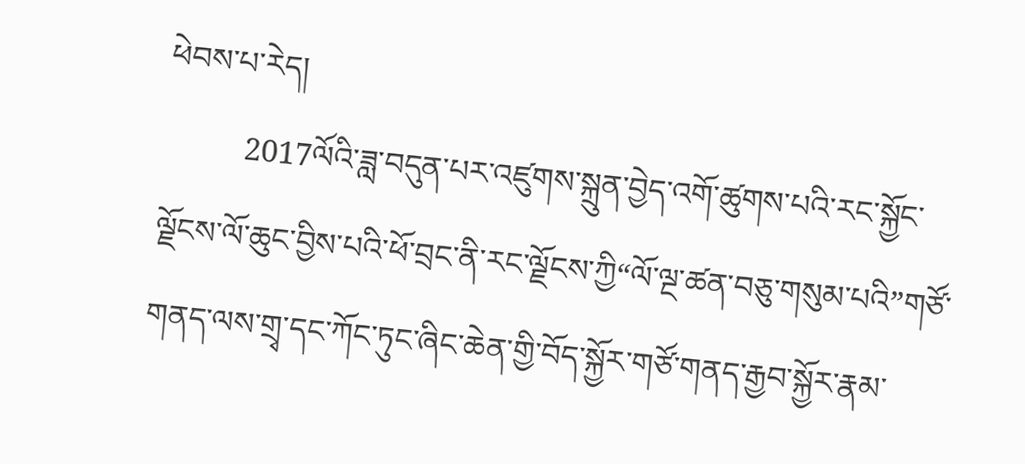ཕེབས་པ་རེད།
          2017ལོའི་ཟླ་བདུན་པར་འཛུགས་སྐྲུན་བྱེད་འགོ་ཚུགས་པའི་རང་སྐྱོང་ལྗོངས་ལོ་ཆུང་བྱིས་པའི་ཕོ་བྲང་ནི་རང་ལྗོངས་ཀྱི“ལོ་ལྔ་ཚན་བཅུ་གསུམ་པའི”གཙོ་གནད་ལས་གྲྭ་དང་ཀོང་ཏུང་ཞིང་ཆེན་གྱི་བོད་སྐྱོར་གཙོ་གནད་རྒྱབ་སྐྱོར་རྣམ་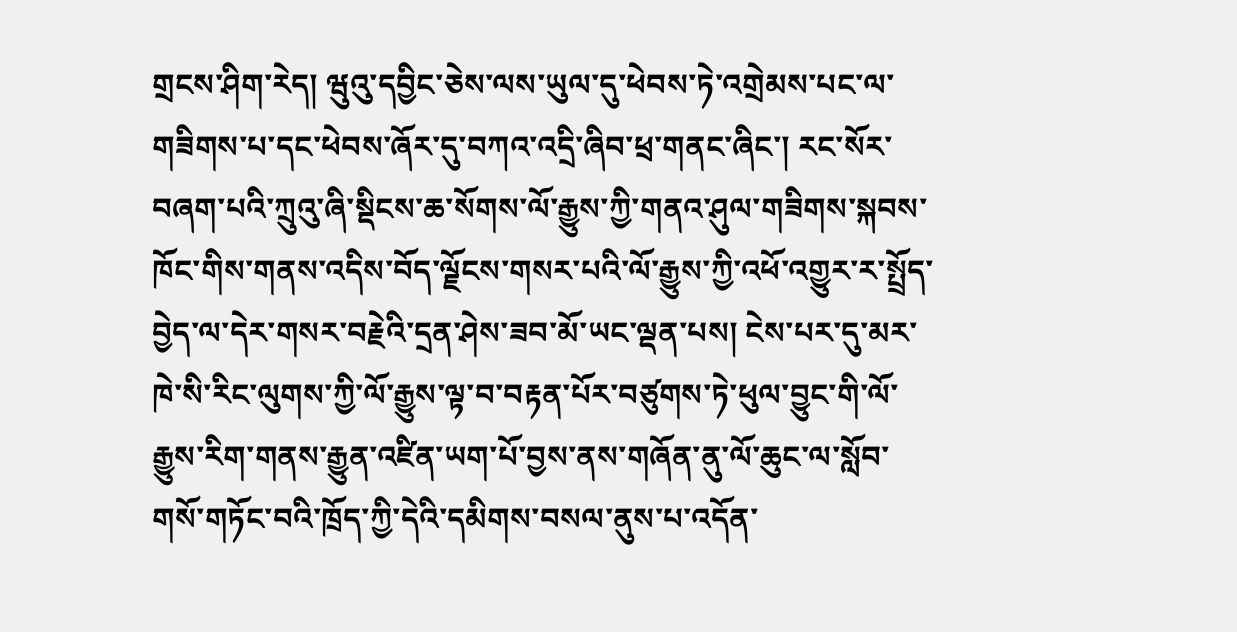གྲངས་ཤིག་རེད། ཝུའུ་དབྱིང་ཅེས་ལས་ཡུལ་དུ་ཕེབས་ཏེ་འགྲེམས་པང་ལ་གཟིགས་པ་དང་ཕེབས་ཞོར་དུ་བཀའ་འདྲི་ཞིབ་ཕྲ་གནང་ཞིང་། རང་སོར་བཞག་པའི་ཀྲུའུ་ཞི་སྡིངས་ཆ་སོགས་ལོ་རྒྱུས་ཀྱི་གནའ་ཤུལ་གཟིགས་སྐབས་ཁོང་གིས་གནས་འདིས་བོད་ལྗོངས་གསར་པའི་ལོ་རྒྱུས་ཀྱི་འཕོ་འགྱུར་ར་སྤྲོད་བྱེད་ལ་དེར་གསར་བརྗེའི་དྲན་ཤེས་ཟབ་མོ་ཡང་ལྡན་པས། ངེས་པར་དུ་མར་ཁེ་སི་རིང་ལུགས་ཀྱི་ལོ་རྒྱུས་ལྟ་བ་བརྟན་པོར་བཙུགས་ཏེ་ཕུལ་བྱུང་གི་ལོ་རྒྱུས་རིག་གནས་རྒྱུན་འཛིན་ཡག་པོ་བྱས་ནས་གཞོན་ནུ་ལོ་ཆུང་ལ་སློབ་གསོ་གཏོང་བའི་ཁྲོད་ཀྱི་དེའི་དམིགས་བསལ་ནུས་པ་འདོན་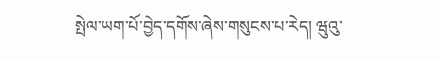སྤེལ་ཡག་པོ་བྱེད་དགོས་ཞེས་གསུངས་པ་རེད། ཝུའུ་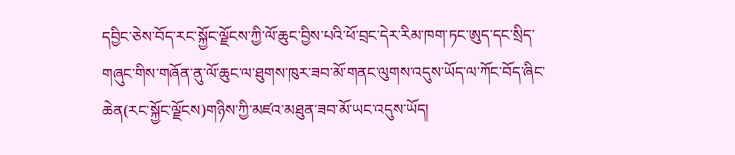དབྱིང་ཅེས་བོད་རང་སྐྱོང་ལྗོངས་ཀྱི་ལོ་ཆུང་བྱིས་པའི་ཕོ་བྲང་དེར་རིམ་ཁག་ཏང་ཨུད་དང་སྲིད་གཞུང་གིས་གཞོན་ནུ་ལོ་ཆུང་ལ་ཐུགས་ཁུར་ཟབ་མོ་གནང་ལུགས་འདུས་ཡོད་ལ་ཀོང་བོད་ཞིང་ཆེན(རང་སྐྱོང་ལྗོངས)གཉིས་ཀྱི་མཛའ་མཐུན་ཟབ་མོ་ཡང་འདུས་ཡོད།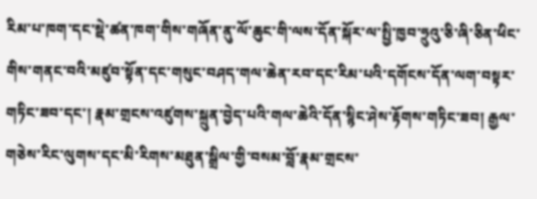རིམ་པ་ཁག་དང་སྡེ་ཚན་ཁག་གིས་གཞོན་ནུ་ལོ་ཆུང་གི་ལས་དོན་སྐོར་ལ་སྤྱི་ཁྱབ་ཧྲུའུ་ཅི་ཞི་ཅིན་ཕིང་གིས་གནང་བའི་མཛུབ་སྟོན་དང་གསུང་བཤད་གལ་ཆེན་རབ་དང་རིམ་པའི་དགོངས་དོན་ལག་བསྟར་གཏིང་ཟབ་དང་། རྣམ་གྲངས་འཛུགས་སྐྲུན་བྱེད་པའི་གལ་ཆེའི་དོན་སྙིང་ཤེས་རྟོགས་གཏིང་ཟབ། རྒྱལ་གཅེས་རིང་ལུགས་དང་མི་རིགས་མཐུན་སྒྲིལ་གྱི་བསམ་བློ་རྣམ་གྲངས་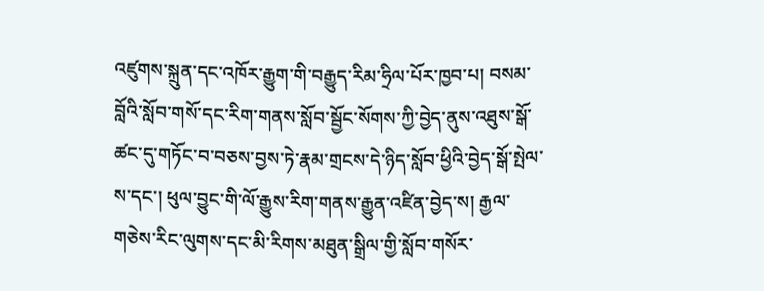འཛུགས་སྐྲུན་དང་འཁོར་རྒྱུག་གི་བརྒྱུད་རིམ་ཧྲིལ་པོར་ཁྱབ་པ། བསམ་བློའི་སློབ་གསོ་དང་རིག་གནས་སློབ་སྦྱོང་སོགས་ཀྱི་བྱེད་ནུས་འཐུས་སྒོ་ཚང་དུ་གཏོང་བ་བཅས་བྱས་ཏེ་རྣམ་གྲངས་དེ་ཉིད་སློབ་ཕྱིའི་བྱེད་སྒོ་སྤེལ་ས་དང་། ཕུལ་བྱུང་གི་ལོ་རྒྱུས་རིག་གནས་རྒྱུན་འཛིན་བྱེད་ས། རྒྱལ་གཅེས་རིང་ལུགས་དང་མི་རིགས་མཐུན་སྒྲིལ་གྱི་སློབ་གསོར་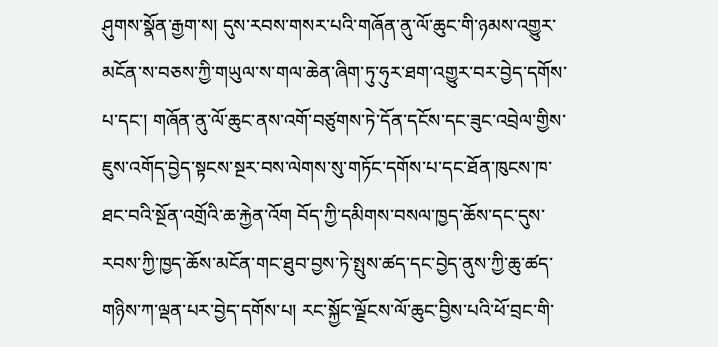ཤུགས་སྣོན་རྒྱག་ས། དུས་རབས་གསར་པའི་གཞོན་ནུ་ལོ་ཆུང་གི་ཉམས་འགྱུར་མངོན་ས་བཅས་ཀྱི་གཡུལ་ས་གལ་ཆེན་ཞིག་ཏུ་ཧུར་ཐག་འགྱུར་བར་བྱེད་དགོས་པ་དང་། གཞོན་ནུ་ལོ་ཆུང་ནས་འགོ་བཙུགས་ཏེ་དོན་དངོས་དང་ཟུང་འབྲེལ་གྱིས་ཇུས་འགོད་བྱེད་སྟངས་སྔར་བས་ལེགས་སུ་གཏོང་དགོས་པ་དང་ཐོན་ཁུངས་ཁ་ཐང་བའི་སྔོན་འགྲོའི་ཆ་རྐྱེན་འོག བོད་ཀྱི་དམིགས་བསལ་ཁྱད་ཆོས་དང་དུས་རབས་ཀྱི་ཁྱད་ཆོས་མངོན་གང་ཐུབ་བྱས་ཏེ་སྤུས་ཚད་དང་བྱེད་ནུས་ཀྱི་ཆུ་ཚད་གཉིས་ཀ་ལྡན་པར་བྱེད་དགོས་པ། རང་སྐྱོང་ལྗོངས་ལོ་ཆུང་བྱིས་པའི་ཕོ་བྲང་གི་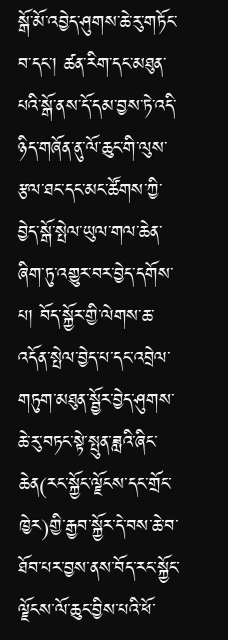སྒོ་མོ་འབྱེད་ཤུགས་ཆེ་རུ་གཏོང་བ་དང་། ཚན་རིག་དང་མཐུན་པའི་སྒོ་ནས་དོ་དམ་བྱས་ཏེ་འདི་ཉིད་གཞོན་ནུ་ལོ་ཆུང་གི་ལུས་རྩལ་ཐང་དང་མང་ཚོགས་ཀྱི་བྱེད་སྒོ་སྤེལ་ཡུལ་གལ་ཆེན་ཞིག་ཏུ་འགྱུར་བར་བྱེད་དགོས་པ། བོད་སྐྱོར་གྱི་ལེགས་ཆ་འདོན་སྤེལ་བྱེད་པ་དང་འབྲེལ་གཏུག་མཐུན་སྦྱོར་བྱེད་ཤུགས་ཆེ་རུ་བཏང་སྟེ་སྤུན་ཟླའི་ཞིང་ཆེན(རང་སྐྱོང་ལྗོངས་དང་གྲོང་ཁྱེར)གྱི་རྒྱབ་སྐྱོར་དེ་བས་ཆེ་བ་ཐོབ་པར་བྱས་ནས་བོད་རང་སྐྱོང་ལྗོངས་ལོ་ཆུང་བྱིས་པའི་ཕོ་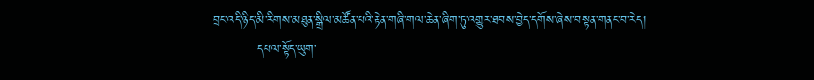བྲང་འདི་ཉིད་མི་རིགས་མཐུན་སྒྲིལ་མཚོན་པའི་རྟེན་གཞི་གལ་ཆེན་ཞིག་ཏུ་འགྱུར་ཐབས་བྱེད་དགོས་ཞེས་བསྟན་གནང་བ་རེད།
          དཔལ་སྟོད་ཡུག་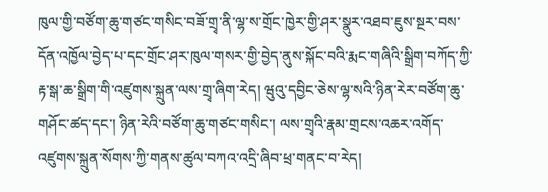ཁུལ་གྱི་བཙོག་ཆུ་གཙང་གསིང་བཟོ་གྲྭ་ནི་ལྷ་ས་གྲོང་ཁྱེར་གྱི་ཤར་སྣུར་འཐབ་ཇུས་སྔར་བས་དོན་འཁྱོལ་བྱེད་པ་དང་གྲོང་ཤར་ཁུལ་གསར་གྱི་བྱེད་ནུས་སྐོང་བའི་རྨང་གཞིའི་སྒྲིག་བཀོད་ཀྱི་རྟ་སྒ་ཆ་སྒྲིག་གི་འཛུགས་སྐྲུན་ལས་གྲྭ་ཞིག་རེད། ཝུའུ་དབྱིང་ཅེས་ལྷ་སའི་ཉིན་རེར་བཙོག་ཆུ་གཤོང་ཚད་དང་། ཉིན་རེའི་བཙོག་ཆུ་གཙང་གསིང་། ལས་གྲྭའི་རྣམ་གྲངས་འཆར་འགོད་འཛུགས་སྐྲུན་སོགས་ཀྱི་གནས་ཚུལ་བཀའ་འདྲི་ཞིབ་ཕྲ་གནང་བ་རེད།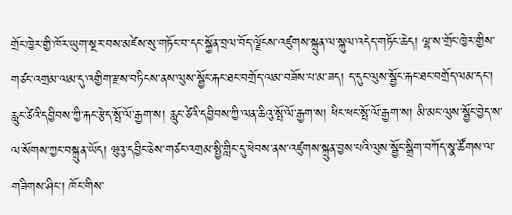གྲོང་ཁྱེར་གྱི་ཁོར་ཡུག་སྔར་བས་མཛེས་སུ་གཏོང་བ་དང་སྐྱོན་བྲལ་བོད་ལྗོངས་འཛུགས་སྐྲུན་ལ་སྐུལ་འདེད་གཏོང་ཆེད། ལྷ་ས་གྲོང་ཁྱེར་གྱིས་གཙང་འགྲམ་ལམ་དུ་འགྱིག་རྫས་བཏིངས་ནས་ལུས་སྦྱོང་རྐང་ཐང་བགྲོད་ལམ་བཟོས་པ་མ་ཟད། ད་དུང་ལུས་སྦྱོང་རྐང་ཐང་བགྲོད་ལམ་དང་། རླུང་ཙེའི་དབྱིབས་ཀྱི་རྐང་རྩེད་སྤོ་ལོ་རྒྱག་ས། རླུང་ཙེའི་དབྱིབས་ཀྱི་ལན་ཆིའུ་སྤོ་ལོ་རྒྱག་ས། ཕིང་ཕང་སྤོ་ལོ་རྒྱག་ས། མི་མང་ལུས་སྦྱོང་བྱེད་ས་ལ་སོགས་ཀྱང་བསྐྲུན་ཡོད། ཝུའུ་དབྱིང་ཅེས་གཙང་འགྲམ་སྤྱི་གླིང་དུ་ཕེབས་ནས་འཛུགས་སྐྲུན་བྱས་པའི་ལུས་སྦྱོང་སྒྲིག་བཀོད་སྣ་ཚོགས་ལ་གཟིགས་ཤིང་། ཁོང་གིས་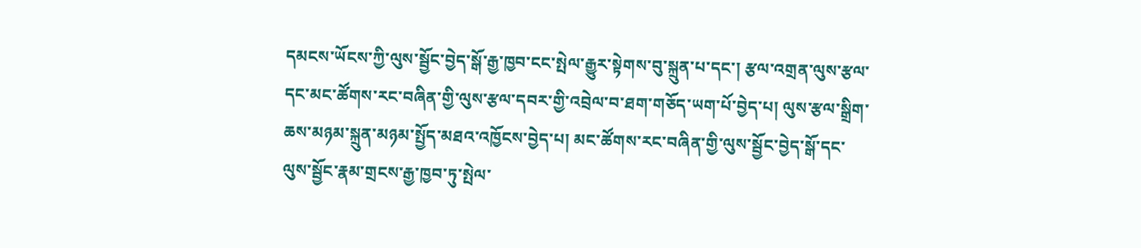དམངས་ཡོངས་ཀྱི་ལུས་སྦྱོང་བྱེད་སྒོ་རྒྱ་ཁྱབ་ངང་སྤེལ་རྒྱུར་སྟེགས་བུ་སྐྲུན་པ་དང་། རྩལ་འགྲན་ལུས་རྩལ་དང་མང་ཚོགས་རང་བཞིན་གྱི་ལུས་རྩལ་དབར་གྱི་འབྲེལ་བ་ཐག་གཅོད་ཡག་པོ་བྱེད་པ། ལུས་རྩལ་སྒྲིག་ཆས་མཉམ་སྐྲུན་མཉམ་སྤྱོད་མཐའ་འཁྱོངས་བྱེད་པ། མང་ཚོགས་རང་བཞིན་གྱི་ལུས་སྦྱོང་བྱེད་སྒོ་དང་ལུས་སྦྱོང་རྣམ་གྲངས་རྒྱ་ཁྱབ་ཏུ་སྤེལ་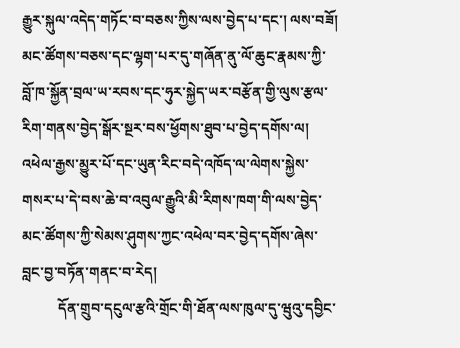རྒྱུར་སྐུལ་འདེད་གཏོང་བ་བཅས་ཀྱིས་ལས་བྱེད་པ་དང་། ལས་བཟོ། མང་ཚོགས་བཅས་དང་ལྷག་པར་དུ་གཞོན་ནུ་ལོ་ཆུང་རྣམས་ཀྱི་བློ་ཁ་སྐྱོན་བྲལ་ཡ་རབས་དང་ཧུར་སྐྱེད་ཡར་བརྩོན་གྱི་ལུས་རྩལ་རིག་གནས་བྱེད་སྒོར་སྔར་བས་ཕྱོགས་ཐུབ་པ་བྱེད་དགོས་ལ། འཕེལ་རྒྱས་མྱུར་པོ་དང་ཡུན་རིང་བདེ་འཁོད་ལ་ལེགས་སྐྱེས་གསར་པ་དེ་བས་ཆེ་བ་འབུལ་རྒྱུའི་མི་རིགས་ཁག་གི་ལས་བྱེད་མང་ཚོགས་ཀྱི་སེམས་ཤུགས་ཀྱང་འཕེལ་བར་བྱེད་དགོས་ཞེས་བླང་བྱ་བཏོན་གནང་བ་རེད།
          དོན་གྲུབ་དངུལ་རྩའི་གྲོང་གི་ཐོན་ལས་ཁུལ་དུ་ཝུའུ་དབྱིང་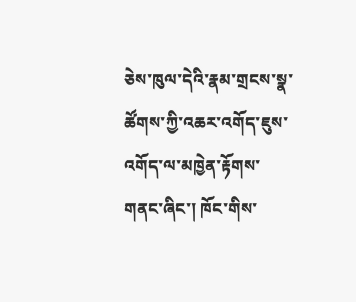ཅེས་ཁུལ་དེའི་རྣམ་གྲངས་སྣ་ཚོགས་ཀྱི་འཆར་འགོད་ཇུས་འགོད་ལ་མཁྱེན་རྟོགས་གནང་ཞིང་། ཁོང་གིས་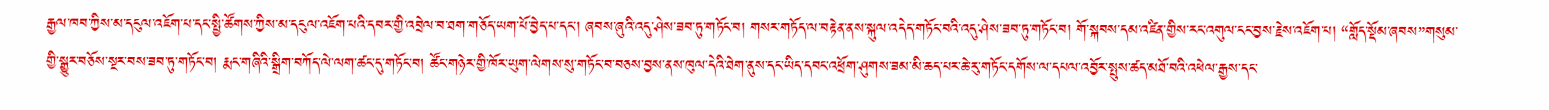རྒྱལ་ཁབ་ཀྱིས་མ་དངུལ་འཇོག་པ་དང་སྤྱི་ཚོགས་ཀྱིས་མ་དངུལ་འཇོག་པའི་དབར་གྱི་འབྲེལ་བ་ཐག་གཅོད་ཡག་པོ་བྱེད་པ་དང་། ཞབས་ཞུའི་འདུ་ཤེས་ཟབ་ཏུ་གཏོང་བ། གསར་གཏོད་ལ་བརྟེན་ནས་སྐུལ་འདེད་གཏོང་བའི་འདུ་ཤེས་ཟབ་ཏུ་གཏོང་བ། གོ་སྐབས་དམ་འཛིན་གྱིས་རང་འགུལ་ངང་བྱས་རྗེས་འཇོག་པ། “གློད་སྡོམ་ཞབས”གསུམ་གྱི་སྒྱུར་བཅོས་སྔར་བས་ཟབ་ཏུ་གཏོང་བ། རྨང་གཞིའི་སྒྲིག་བཀོད་ལེ་ལག་ཚང་དུ་གཏོང་བ། ཚོང་གཉེར་གྱི་ཁོར་ཡུག་ལེགས་སུ་གཏོང་བ་བཅས་བྱས་ནས་ཁུལ་དེའི་ཐེག་ནུས་དང་ཡིད་དབང་འཕྲོག་ཤུགས་ཟམ་མི་ཆད་པར་ཆེ་རུ་གཏོང་དགོས་ལ་དཔལ་འབྱོར་སྤུས་ཚད་མཐོ་བའི་འཕེལ་རྒྱས་དང་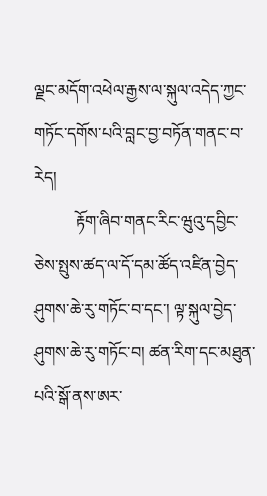ལྗང་མདོག་འཕེལ་རྒྱས་ལ་སྐུལ་འདེད་ཀྱང་གཏོང་དགོས་པའི་བླང་བྱ་བཏོན་གནང་བ་རེད།
          རྟོག་ཞིབ་གནང་རིང་ཝུའུ་དབྱིང་ཅེས་སྤུས་ཚད་ལ་དོ་དམ་ཚོད་འཛིན་བྱེད་ཤུགས་ཆེ་རུ་གཏོང་བ་དང་། ལྟ་སྐུལ་བྱེད་ཤུགས་ཆེ་རུ་གཏོང་བ། ཚན་རིག་དང་མཐུན་པའི་སྒོ་ནས་ཨར་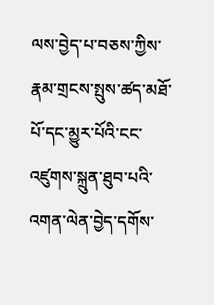ལས་བྱེད་པ་བཅས་ཀྱིས་རྣམ་གྲངས་སྤུས་ཚད་མཐོ་པོ་དང་མྱུར་པོའི་ངང་འཛུགས་སྐྲུན་ཐུབ་པའི་འགན་ལེན་བྱེད་དགོས་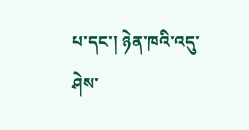པ་དང་། ཉེན་ཁའི་འདུ་ཤེས་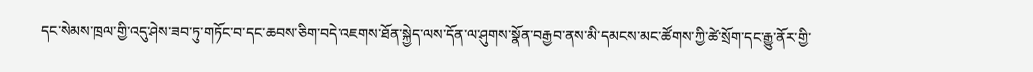དང་སེམས་ཁྲལ་གྱི་འདུ་ཤེས་ཟབ་ཏུ་གཏོང་བ་དང་ཆབས་ཅིག་བདེ་འཇགས་ཐོན་སྐྱེད་ལས་དོན་ལ་ཤུགས་སྣོན་བརྒྱབ་ནས་མི་དམངས་མང་ཚོགས་ཀྱི་ཚེ་སྲོག་དང་རྒྱུ་ནོར་གྱི་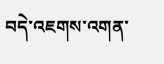བདེ་འཇགས་འགན་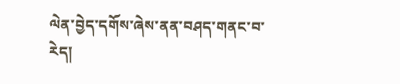ལེན་བྱེད་དགོས་ཞེས་ནན་བཤད་གནང་བ་རེད།